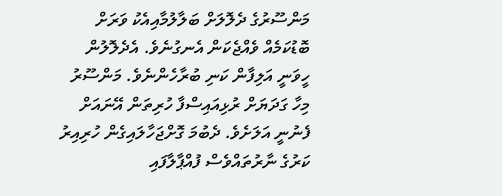މަންސޫރުގެ ދެލޮލަށް ބަލާލުމާއިއެކު ވަރަށް ބޮޑުކަމެއް ވެއްޖެކަން އެނގުނެވެ. އެދެލޮލުން ހީވަނީ އަލިފާން ކަނި ބުރާހެންނެވެ. މަންސޫރު މިހާ ގަދަޔަށް ރުޅިއައިސްފާ ހުރިތަން އޭނައަށް ފެނުނީ އަލަށެވެ. ދެބުމަ ގޮށްޖަހާލައިގެން ހުރިއިރު ކަރުގެ ނާރުތައްވެސް ފުއްޕާލާފައި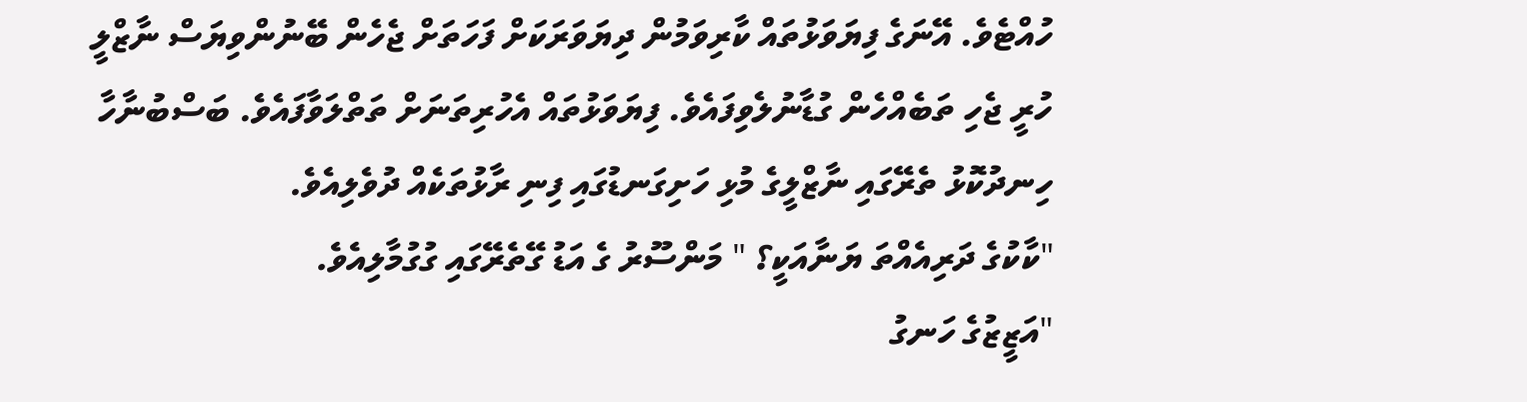ހުއްޓެވެ. އޭނަގެ ފިޔަވަޅުތައް ކާރިވަމުން ދިޔަވަރަކަށް ފަހަތަށް ޖެހެން ބޭނުންވިޔަސް ނާޒްލީ ހުރީ ޖެހި ތަބެއްހެން ގުޑާނުލެވިފައެވެ. ފިޔަވަޅުތައް އެހުރިތަނަށް ތަތްލަވާފައެވެ. ބަސްބުނާހާ ހިނދުކޮޅު ތެރޭގައި ނާޒްލީގެ މުޅި ހަށިގަނޑުގައި ފިނި ރާޅުތަކެއް ދުވެލިއެވެ.
"ކާކުގެ ދަރިއެއްތަ ޔަނާއަކީ؟ " މަންސޫރު ގެ އަޑު ގޭތެރޭގައި ގުގުމާލިއެވެ.
"އަޒީޒުގެ ހަނގު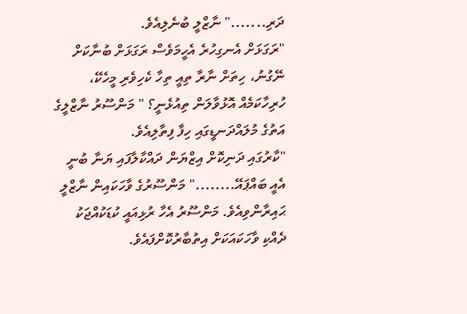ދަރި......." ނާޒްލީ ބުނެލިއެވެ.
"ރަގަޅަށް އެނގިހުރެ އެހީމަވެސް ރަގަޅަށް ބުނާކަށް ނޭގުނު، ހިތަށް ނާރާ ތިއީ ތިހާ ކެހިވެރި މީހެކޭ، ހުރިހާކަމެއް އޮޅުވާލަން ތިއުޅެނީ؟ " މަންސޫރު ނާޒްލީގެ އަތުގެ މުލައްދަނޑީގައި ހިފާ ފިތާލިއެވެ.
"ކާރުގައި ދަނިކޮށް އިޒްޔަން ދައްކާލާފައި ޔަނާ ބުނީ އެއީ ބައްޕައޭ........" މަންސޫރުގެ ވާހަކައިން ނާޒްލީ ޙައިރާންވިއެވެ. މަންސޫރު އެހާ ރުޅިއައީ ކުޑަކުއްޖަކު ދެއްކި ވާހަކައަކަށް އިތުބާރުކޮށްފައެވެ.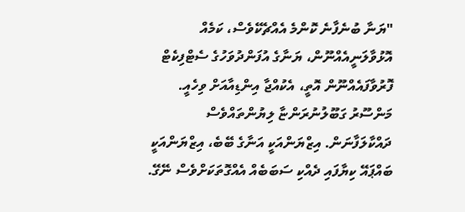"ޔަނާ ބުނެފާނެ ކޮންމެ އެއްޗެކޭވެސް، ކަމެއް އޮޅުވާލަނީއެއްނޫން، ޔަނާގެ އުފަންދުވަހުގެ ސެޓްފިކެޓް ފޮރުވާފައެއްނޫން އޮތީ، އެކުއްޖާ އިންޑިއާއަށް ވިހެއީ. މަންސޫރު ގަބޫލުނުރަންޏާ ލިޔުންތައްވެސް ދައްކާލަފާނަން. އިޒްޔަންއަކީ އަނާގެ ބޭބެ، އިޒްޔަންއަކީ ބައްޕައޭ ކިޔާފައި ދެއްކި ސަބަބެއް އެއްގޮތަކަށްވެސް ނޭގޭ.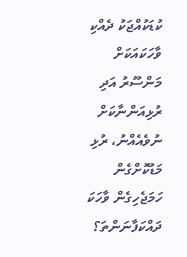ކުޑަކުއްޖަކު ދެއްކި ވާހަކައަކަށް މަންސޫރު އަދި ރުޅިއަންނާކަށް ނުވެއެއްނު، ރުޅި މަޑުކޮށްގެން ހަމަޖެހިގެން ވާހަކަ ދައްކަފާނަންތަ؟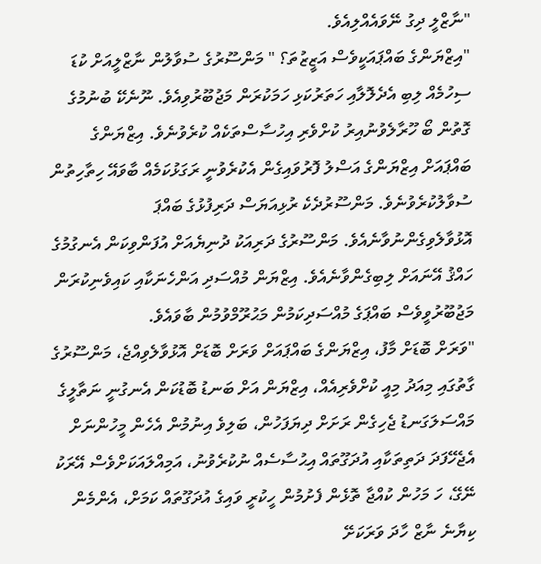"ނާޒްލީ ދިގު ނޭވައެއްލިއެވެ.
"އިޒްޔަންގެ ބައްޕައަކީވެސް އަޒީޒުތަ؟ " މަންސޫރުގެ ސުވާލުން ނާޒްލީއަށް ކުޑަ ސިހުމެއް ލިބި އެދެލޮލާއި ހަތަރުކަޅި ހަމަކުރަން މަޖުބޫރުވިއެވެ. ނޫނެކޭ ބުނުމުގެ ގޮތުން ބޯ ހޫރާލެވުނުއިރު ކުށްވެރި އިހުސާސްތަކެއް ކުރެވުނެވެ. އިޒްޔަންގެ ބައްޕައަށް އިޒްޔަންގެ އަސްލު ފޮރުވައިގެން އެކުރެވުނީ ރަގަޅުކަމެއް ބާވައޭ ހިތާހިތުން ސުވާލުކުރެވުނެވެ. މަންސޫރުދެކެ ރުޅިއަޔަސް ދަރިފުޅުގެ ބައްޕަ އޮޅުވާލެވިގެންނުވާނެއެވެ. މަންސޫރުގެ ދަރިއަކު ދުނިޔެއަށް އުފަންވިކަން އެނގުމުގެ ހައްޤު އޭނައަށް ލިބިގެންވާނެއެވެ. އިޒްޔަން މުއްސަދި އަންހެނަކާއި ކައިވެނިކުރަން މަޖުބޫރުވީވެސް ބައްޕަގެ މުއްސަދިކަމުން މަޙުރޫމްވުމުން ބާވައެވެ.
"ވަރަށް ބޮޑަށް މާފު، އިޒްޔަންގެ ބައްޕައަށް ވަރަށް ބޮޑަށް އޮޅުވާލެވިއްޖެ، މަންސޫރުގެ ގާތުގައި މިއަދު މިއީ ކުށްވެރިއެއް، އިޒްޔަން އަށް ބަނޑު ބޮޑުކަން އެނގުނީ ނަތާލީގެ މައްސަލަގަނޑު ޖެހިގެން ރަށަށް ދިޔަފަހުން، ބަލިވެ އިނުމުން އެހެން މީހުންނަށް އެޖެހޭފަދަ ދަތިތަކާއި އުދަގޫތައް އިޙުސާސެއް ނުކުރެވުނު، އަމިއްލައަކަށްވެސް އޭރަކު ނޭގޭ، ހަ މަހުން ކުއްޖާ ތޮޅެން ފެށުމުން ހީކުރީ ވައިގެ އުދަގޫތައް ކަމަށް، އެންމެން ކިޔާނެ ނާޒް ހާދަ ވަރަކަށޭ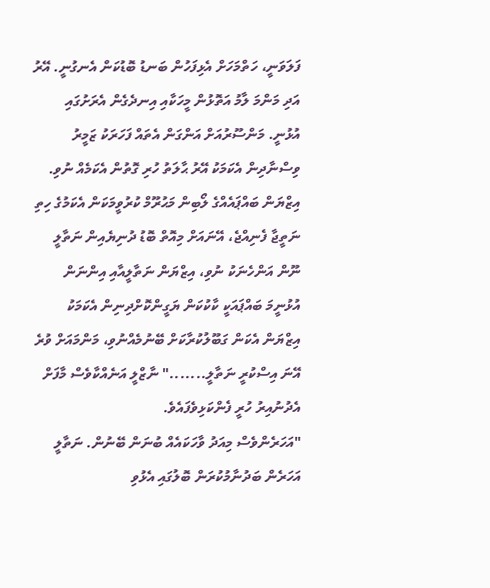ފަލަވަނީ، ހަތްމަހަށް އެޅިފަހުން ބަނޑު ބޮޑުކަން އެނގުނީ. އޭރު އަދި މަންމަ ލާމު އަތޮޅުން މީހަކާއި އިނދެގެން އެރަށުގައި އުޅުނީ. މަންސޫރުއަށް އަންގަން އެތައް ފަހަރަކު ޒަމީރު ވިސްނާދިން އެކަމަކު އޭރު ޙާލަތު ހުރި ގޮތުން އެކަމެއް ނުވި. އިޒްޔަން ބައްޕައެއްގެ ލޯބިން މަޙުރޫމް ކުރުވީމަކަން އެކަމުގެ ހިތި ނަތީޖާ ފެނިއްޖެ، އޭނައަށް މިއޮތް ބޮޑު ދުނިޔެއިން ނަތާލީ ނޫން އަންހެނަކު ނުވި، އިޒްޔަން ނަތާލީއާއި އިންނަން އުޅުނީމަ ބައްޕައަކީ ކާކުކަން ޔަގީންކޮށްދިނިން އެކަމަކު އިޒްޔަން އެކަން ގަބޫލުކުރާކަށް ބޭނުމެއްނުވި، މަންމައަށް ވުރެ އޭނަ އިސްކުރީ ނަތާލީ......." ނާޒްލީ އަނެއްކާވެސް މާފަށް އެދުނުއިރު ހުރީ ފެންކަޅިވެފައެވެ.
"އަހަރެންވެސް މިއަދު ވާހަކައެއް ބުނަން ބޭނުން. ނަތާލީ އަހަރެން ބަދުނާމުކުރަން ބޮލުގައި އެޅުވި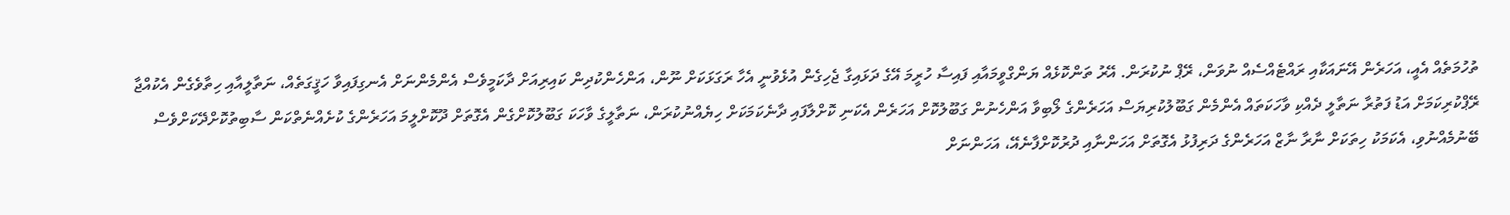ތުހުމަތެއް އެއީ، އަހަރެން އޭނައަކާއި ރައްޓެއްސެއް ނުވަން، ރޭޕް ނުކުރަން. އޭރު ތަންކޮޅެއް ޔަންގްވީމައާއި ފައިސާ ހުރީމަ އޭގެ ދަޅައިގާ ޖެހިގެން އުޅެވުނީ އެހާ ރަގަޅަކަށް ނޫން، އަންހެންކުދިން ކައިރިއަށް ދާކަމީވެސް އެންމެންނަށް އެނގިފައިވާ ހަޤީގަތެއް، ނަތާލީއާއި ހިތާވެގެން އެކުއްޖާ ރޭޕްކުރިކަމަށް އަޑު ފަތުރާ ނަތާލީ ދެއްކި ވާހަކަތައް އެންމެން ގަބޫލުކުރިޔަސް އަހަރެންގެ ލޯބިވާ އަންހެނުން ގަބޫލުކޮށް އަހަރެން އެކަނި ކޮށްލާފައި ދާނެކަމަކަށް ހިޔެއްނުކުރަން، ނަތާލީގެ ވާހަކަ ގަބޫލުކޮށްގެން އެގޮތަށް ދޫކޮށްލީމަ އަހަރެންގެ ކުށެއްނެތްކަން ސާބިތުކޮށްދޭކަށްވެސް ބޭނުމެއްނުވި، އެކަމަކު ހިތަކަށް ނާރާ ނާޒް އަހަރެންގެ ދަރިފުޅު އެގޮތަށް އަހަންނާއި ދުރުކޮށްފާނެއޭ، އަހަންނަށް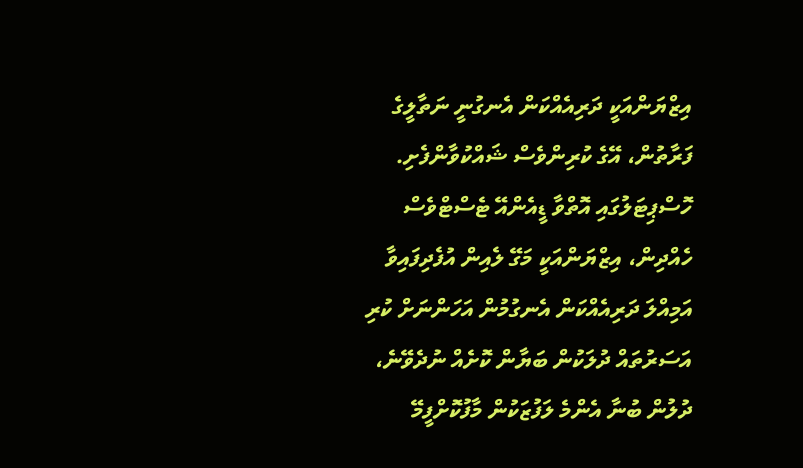އިޒްޔަންއަކީ ދަރިއެއްކަން އެނގުނީ ނަތާލީގެ ފަރާތުން، އޭގެ ކުރިންވެސް ޝައްކުވާންފެށި. ހޮސްޕިޓަލުގައި އޮތްވާ ޑީއެންއޭ ޓެސްޓްވެސް ހެއްދިން، އިޒްޔަންއަކީ މަގޭ ލެއިން އުފެދިފައިވާ އަމިއްލަ ދަރިއެއްކަން އެނގުމުން އަހަންނަށް ކުރި އަސަރުތައް ދުލަކުން ބަޔާން ކޮށެއް ނުދެވޭނެ، ދުލުން ބުނާ އެންމެ ލަފުޒަކުން މާފުކޮށްފީމޭ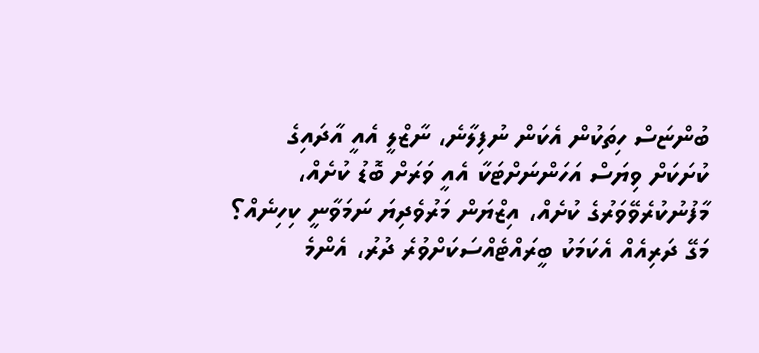ބުންޏަސް ހިތަކުން އެކަން ނުފިލާނެ، ނާޒްލީ އެއީ އާދައިގެ ކުށަކަށް ވިޔަސް އަހަންނަށްޓަކާ އެއީ ވަރަށް ބޮޑު ކުށެއް، މާފުނުކުރެވޭވަރުގެ ކުށެއް، އިޒްޔަން މަރުވެދިޔަ ނަމަވާނީ ކިހިނެއް؟ މަގޭ ދަރިއެއް އެކަމަކު ބީރައްޓެއްސަކަށްވުރެ ދުރު، އެންމެ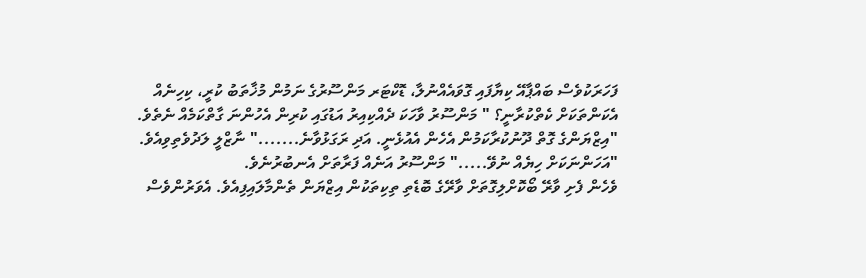ފަހަރަކުވެސް ބައްޕާއޭ ކިޔާފައި ގޮވައެއްނުލާ، ޑޮކްޓަރ މަންސޫރުގެ ނަމުން މުޚާތަބު ކުރީ، ކިހިނެއް އެކަންތަކަށް ކެތްކުރާނީ؟ " މަންސޫރު ވާހަކަ ދެއްކިއިރު އަޑުގައި ކުރިން އެހުންނަ ގާތްކަމެއް ނެތެވެ.
"އިޒްޔަންގެ ގޮތް ދޫނުކުރާކަމުން އެހެން އެއުޅެނީ. އަދި ރަގަޅުވާނެ......." ނާޒްލީ ލަދުވެތިވިއެވެ.
"އަހަންނަކަށް ހިޔެއް ނުވޭ....." މަންސޫރު އަނެއް ފަރާތަށް އެނބުރުނެވެ.
ވެހެން ފެށި ވާރޭ ބޯކޮށްލިގޮތަށް ވާރޭގެ ބޮޑެތި ތިކިތަކުން އިޒްޔަން ތެންމާލައިފިއެވެ. އެވަރުންވެސް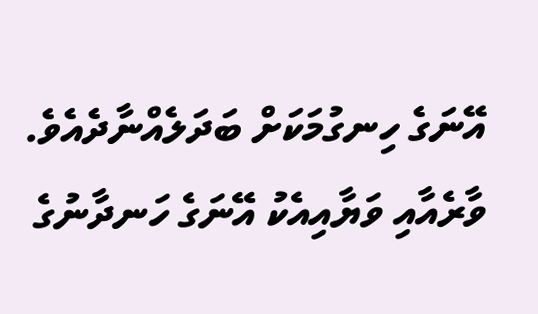އޭނަގެ ހިނގުމަކަށް ބަދަލެއްނާދެއެވެ. ވާރެއާއި ވަޔާއިއެކު އޭނަގެ ހަނދާނުގެ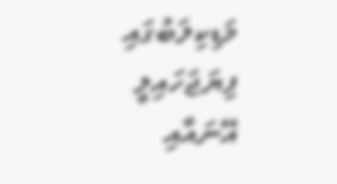މަޑިކިލަބުގައި ފިޔަޖަހައިލީ އޭނައާއި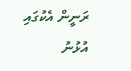ރަނީން އެކުގައި އުޅުނު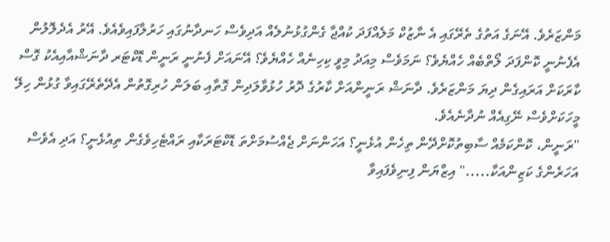މަންޒަރެވެ. އޭނަގެ އަތުގެ ތެރޭގައި އެ ނާޒުކް މަލެއްފަދަ ކުއްޖާ ގެންގުޅުނުލެއް އަދިވެސް ހަނދާނުގައި ހަރުލާފައިވެއެވެ. އޭރު އެދެލޮލުން އެފެނުނީ ކޮންފަދަ ލޯތްބެއް ހެއްޔެވެ؟ ނަމަވެސް މިއަދު މިވީ ކިހިނެއް ހެއްޔެވެ؟ އޭނައަށް ފެނުނީ ރަނީން ޑޮކްޓަރ ދާނަޝްއާއިއެކު ގޮސް ކާރަކަށް އަރައިގެން ދިޔަ މަންޒަރެވެ. ދާނަޝް ރަނީންއަށް ކާރުގެ ދޮރު ހުޅުވާލަދިން ގޮތާއި ބަލަން ހުރިގޮތުން އެދޭތެރޭގައިވާ ގުޅުން ހިލޭ މީހަކަށްވެސް ނޭގިއެއް ނުދާނެއެވެ.
"ރަނީން، ކޮންކަމެއް ސާބިތުކޮށްދޭން ތިހެން އުޅެނީ؟ އަހަންނަށް ޖެއްސުމަށްތަ ޑޮކްޓަރަކާއި ރައްޓެހިވެގެން ތިއުޅެނީ؟ އަދި އެވެސް އަހަރެންގެ ކަޒިންއަކާ....." އިޒްޔަން ފިނިވެފައިވާ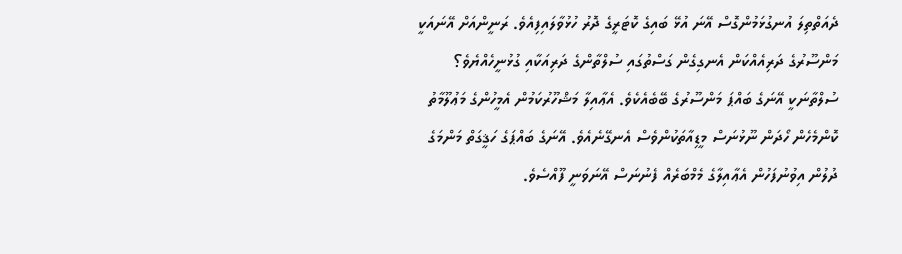ދެއަތްތިލަ އުނގުޅަމުންގޮސް އޭނަ އުޅޭ ބައިގެ ކޮޓަރީގެ ދޮރު ހުޅުވާލައިފިއެވެ. ރަނީންއަށް އޭނައަކީ މަންސޫރުގެ ދަރިއެއްކަން އެނގިގެން ގަސްތުގައި ސުލްތާންގެ ދަރިއަކާއި ގުޅުނީހެއްޔެވެ؟ ސުލްތާނަކީ އޭނަގެ ބައްޕަ މަންސޫރުގެ ބޭބެއެކެވެ. އެޢާއިލާ މަޝްހޫރުކަމުން އެމީހުންގެ މަޢުލޫމާތު ކޮންމެހެން ހޯދަން ނޫޅުނަސް މީޑިއާތަކުންވެސް އެނގޭނެއެވެ. އޭނަގެ ބައްޕަގެ ހަޤީގަތް މަންމަގެ ދުލުން އިވުނުފަހުން އެޢާއިލާގެ މެމްބަރެއް ފެނުނަސް އޭނަވަނީ ފޫއްސެވެ.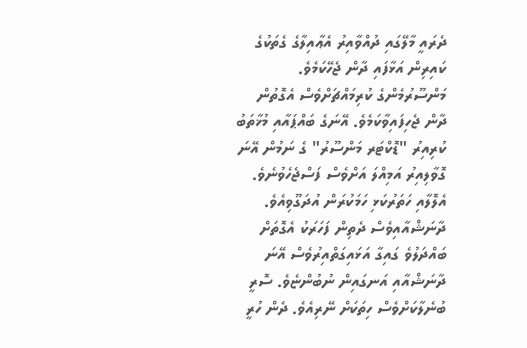ދެރައީ މާލޭގައި ދުއްވާއިރު އެޢާއިލާގެ ގެތަކުގެ ކައިރިން އަޅާފައި ދާން ޖެހޭކަމެވެ. މަންސޫރުމެންގެ ކުރިމައްޗަށްވެސް އެގޮތުން ދާން ޖެހިފައިވާކަމެވެ. އޭނަގެ ބައްޕައާއި މުޚާތަބު ކުރިއިރު "ޑޮކްޓަރ މަންސޫރު" ގެ ނަމުން އޭނަ ގޮވާލިއިރު އަމިއްލަ އަށްވެސް ފަސްޖެހެވުނެވެ. އެލޮލާއި ހަތަރުކަޅި ހަމަކުރަން އުދަގޫވިއެވެ.
ދާނަޝްއާއިވެސް ދެތިން ފަހަރަކު އެގޮތަށް ބައްދަލުވެ ގައިގާ އަޅައިގަތްއިރުވެސް އޭނަ ދާނަޝްއާއި އަނގައިން ނުބުންޏެވެ. ސޮރީ ބުނެލާކަށްވެސް ހިތަކަށް ނޭރިއެވެ. ދެން ހުރީ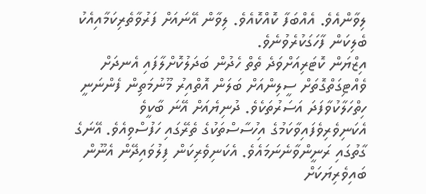ލިވާންއެވެ. އެއްބަފާ ކޮއްކޮއެވެ. ލިވާން އޭނައަށް ފަރުވާތެރިކަމާއިއެކު ބެލިކަން ފާހަގަކުރެވުނެވެ.
އިޒްޔަން ކޮޓަރިއަށްވަދެ ތެތް ހެދުން ބަދަލުކޮށްލާފައި އެނދަށް ވެއްޓިގަތްގޮތަށް ސީލިންއަށް ބަލަން އޮތްއިރު މޫނުމަތިން ފެންނަނީ ހިތްހަލާކުވާފަދަ އަސަރުތަކެވެ. ދުނިޔެއަށް އޭނަ ބާކީވެ އެކަނިވެރިވެފައިވާކަމުގެ އިހުސާސްތަކުގެ ތެރޭގައި ހަފުސްވިއެވެ. އޭނަގެ ގާތުގައި ރަނީންވާނެނަމައެވެ. އެކަނިވެރިކަން ފިލުވައިދޭން އެނޫން ބައިވެރިޔަކަށް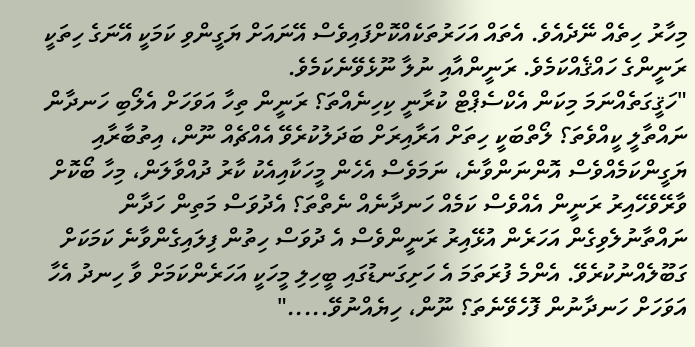މިހާރު ހިތެއް ނޭދެއެވެ. އެތައް އަހަރުތަކެއްކޮށްފައިވެސް އޭނައަށް ޔަގީންވި ކަމަކީ އޭނަގެ ހިތަކީ ރަނީންގެ ހައްޤެއްކަމެވެ. ރަނީންއާއި ނުލާ ނޫޅެވޭނެކަމެވެ.
"ހަޤީގަތެއްނަމަ މިކަން އެކްސެޕްޓް ކުރާނީ ކިހިނެއްތަ؟ ރަނީން ތިހާ އަވަހަށް އެލޯބި ހަނދާން ނައްތާލީ ކީއްވެތަ؟ ލޯތްބަކީ ހިތަށް އަރާއިރަށް ބަދަލުކުރެވޭ އެއްޗެއް ނޫން، އިތުބާރާއި ޔަގީންކަމެއްވެސް އޮންނަންވާނެ، ނަމަވެސް އެހެން މީހަކާއިއެކު ކާރު ދުއްވާލަން، މިހާ ބޯކޮށް ވާރޭވެހޭއިރު ރަނީން އެއްވެސް ކަމެއް ހަނދާނެއް ނެތްތަ؟ އެދުވަސް މަތިން ހަދާން ނައްތާނުލެވިގެން އަހަރެން އުޅޭއިރު ރަނީންވެސް އެ ދުވަސް ހިތުން ފިލައިގެންވާނެ ކަމަކަށް ގަބޫލެއްނުކުރެވޭ. އެންމެ ފުރަތަމަ އެ ހަށިގަނޑުގައި ބީހިލި މީހަކީ އަހަރެންކަމަށް ވާ ހިނދު އެހާ އަވަހަށް ހަނދާނުން ފޮހެވޭނެތަ؟ ނޫން، ހިޔެއްނުވޭ....."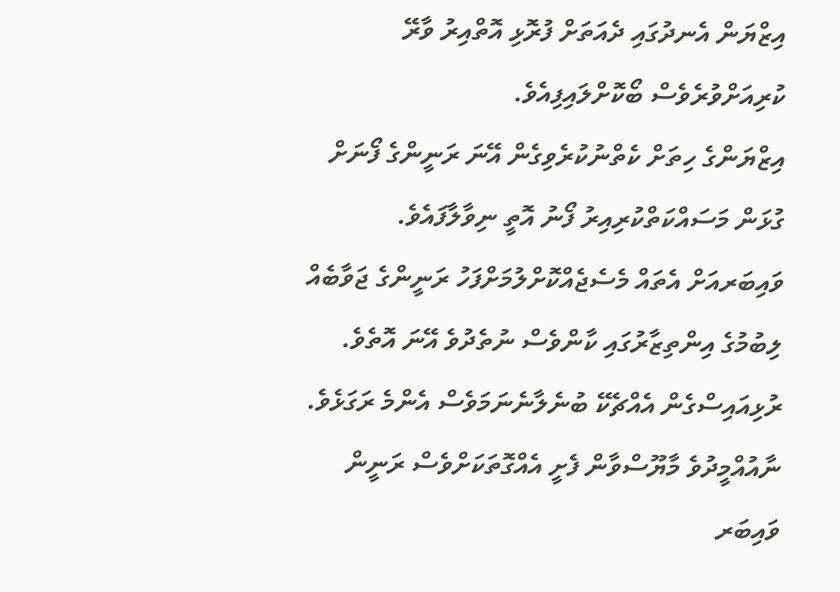އިޒްޔަން އެނދުގައި ދެއަތަށް ފުރޮޅި އޮތްއިރު ވާރޭ ކުރިއަށްވުރެވެސް ބޯކޮށްލައިފިއެވެ.
އިޒްޔަންގެ ހިތަށް ކެތްނުކުރެވިގެން އޭނަ ރަނީންގެ ފޯނަށް ގުޅަން މަސައްކަތްކުރިއިރު ފޯނު އޮތީ ނިވާލާފައެވެ. ވައިބަރއަށް އެތައް މެސެޖެއްކޮށްލުމަށްފަހު ރަނީންގެ ޖަވާބެއް ލިބުމުގެ އިންތިޒާރުގައި ކާންވެސް ނުތެދުވެ އޭނަ އޮތެވެ. ރުޅިއައިސްގެން އެއްޗެކޭ ބުނެލާނެނަމަވެސް އެންމެ ރަގަޅެވެ. ނާއުއްމީދުވެ މާޔޫސްވާން ފެށީ އެއްގޮތަކަށްވެސް ރަނީން ވައިބަރ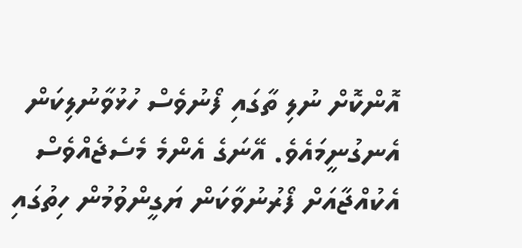އޮންކޮށް ނުލި ތާގައި ފޯނުވެސް ހުޅުވާނުލިކަން އެނގުނީމައެވެ. އޭނަގެ އެންމެ މެސެޖެއްވެސް އެކުއްޖާއަށް ފޯރުނުވާކަން ޔަގީންވުމުން ހިތުގައި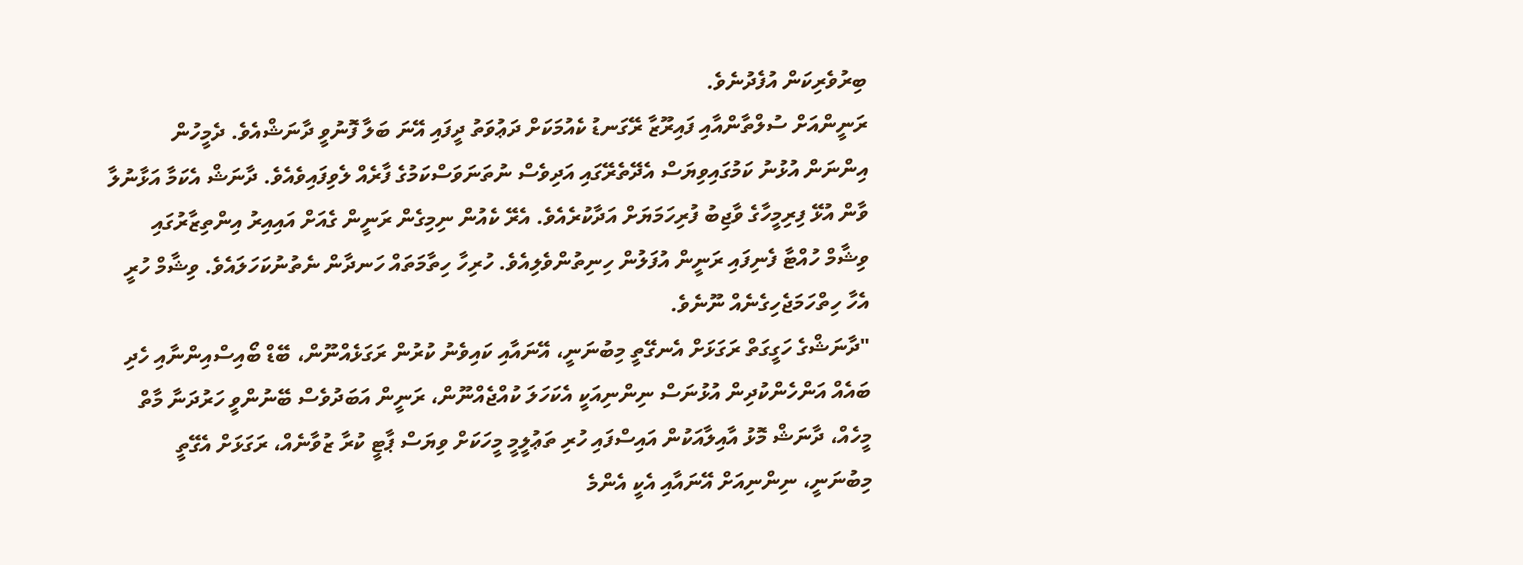ބިރުވެރިކަން އުފެދުނެވެ.
ރަނީންއަށް ސުލްތާންއާއި ފައިރޫޒާ ރޭގަނޑު ކެއުމަކަށް ދަޢުވަތު ދީފައި އޭނަ ބަލާ ފޮނުވީ ދާނަޝްއެވެ. ދެމީހުން އިންނަން އުޅުނު ކަމުގައިވިޔަސް އެދޭތެރޭގައި އަދިވެސް ނުތަނަވަސްކަމުގެ ފާރެއް ލެވިފައިވެއެވެ. ދާނަޝް އެކަމާ އަޅާނުލާ ވާން އުޅޭ ފިރިމީހާގެ ވާޖިބު ފުރިހަމަޔަށް އަދާކުރެއެވެ. އެރޭ ކެއުން ނިމިގެން ރަނީން ގެއަށް އައިއިރު އިންތިޒާރުގައި ވިޝާމް ހުއްޓާ ފެނިފައި ރަނީން އުފަލުން ހިނިތުންވެލިއެވެ. ހުރިހާ ހިތާމަތައް ހަނދާން ނެތުނުކަހަލައެވެ. ވިޝާމް ހުރީ އެހާ ހިތްހަމަޖެހިގެނެއް ނޫނެވެ.
"ދާނަޝްގެ ހަގީގަތް ރަގަޅަށް އެނގޭތީ މިބުނަނީ، އޭނައާއި ކައިވެނު ކުރުން ރަގަޅެއްނޫން، ބޭޑް ބޯއިސްއިންނާއި ހެދި ބައެއް އަންހެންކުދިން އުޅުނަސް ނިންނިއަކީ އެކަހަލަ ކުއްޖެއްނޫން، ރަނީން އަބަދުވެސް ބޭނުންވީ ހަރުދަނާ މާތް މީހެއް، ދާނަޝް މޮޅު އާއިލާއަކުން އައިސްފައި ހުރި ތަޢުލީމީ މީހަކަށް ވިޔަސް ޕާޓީ ކުރާ ޒުވާނެއް، ރަގަޅަށް އެގޭތީ މިބުނަނީ، ނިންނިއަށް އޭނައާއި އެކީ އެންމެ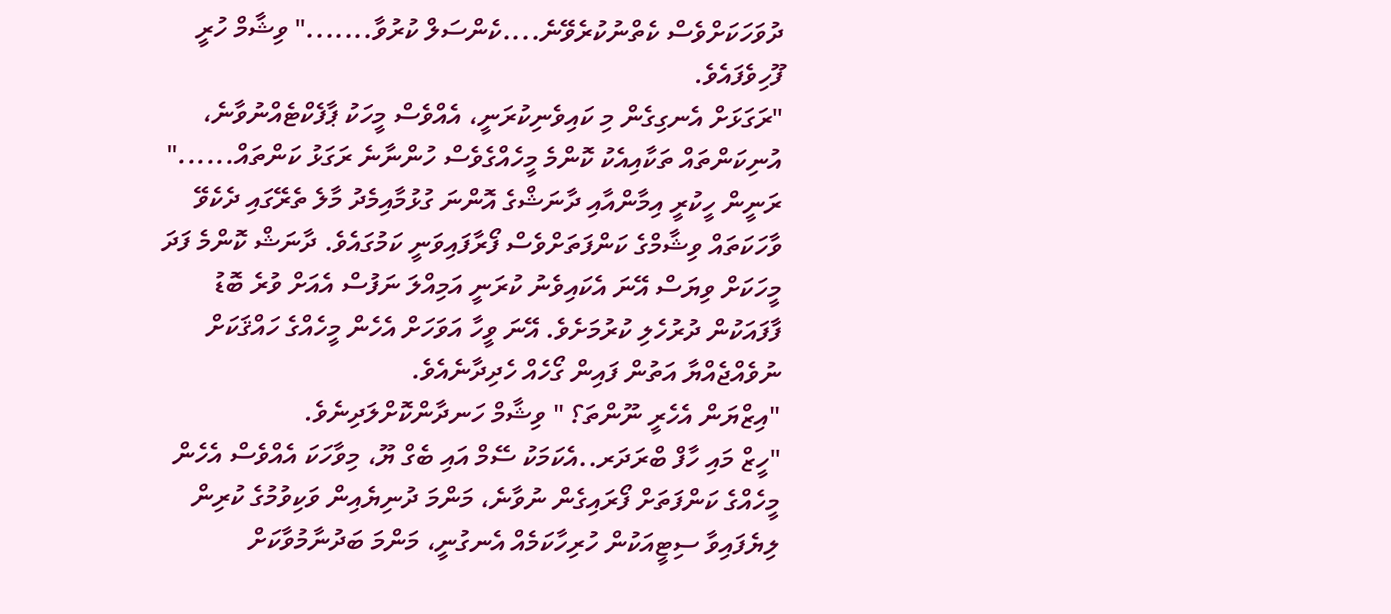ދުވަހަކަށްވެސް ކެތްނުކުރެވޭނެ....ކެންސަލް ކުރުވާ......." ވިޝާމް ހުރީ ފޫހިވެފައެވެ.
"ރަގަޅަށް އެނގިގެން މި ކައިވެނިކުރަނީ، އެއްވެސް މީހަކު ޕާފެކްޓެއްނުވާނެ، އުނިކަންތައް ތަކާއިއެކު ކޮންމެ މީހެއްގެވެސް ހުންނާނެ ރަގަޅު ކަންތައް......" ރަނީން ހީކުރީ އިމާންއާއި ދާނަޝްގެ އޮންނަ ގުޅުމާއިމެދު މާލެ ތެރޭގައި ދެކެވޭ ވާހަކަތައް ވިޝާމްގެ ކަންފަތަށްވެސް ފޯރާފައިވަނީ ކަމުގައެވެ. ދާނަޝް ކޮންމެ ފަދަ މީހަކަށް ވިޔަސް އޭނަ އެކައިވެނު ކުރަނީ އަމިއްލަ ނަފުސް އެއަށް ވުރެ ބޮޑު ފާފައަކުން ދުރުހެލި ކުރުމަށެވެ. އޭނަ ވީހާ އަވަހަށް އެހެން މީހެއްގެ ހައްޤަކަށް ނުވެއްޖެއްޔާ އަތުން ފައިން ގޯހެއް ހެދިދާނެއެވެ.
"އިޒްޔަން އެހެރީ ނޫންތަ؟ " ވިޝާމް ހަނދާންކޮށްލަދިނެވެ.
"ހީޒް މައި ހާފް ބްރަދަރ..އެކަމަކު ސޭމް އައި ބެގް ޔޫ، މިވާހަކަ އެއްވެސް އެހެން މީހެއްގެ ކަންފަތަށް ފޯރައިގެން ނުވާނެ، މަންމަ ދުނިޔެއިން ވަކިވުމުގެ ކުރިން ލިޔެފައިވާ ސިޓީއަކުން ހުރިހާކަމެއް އެނގުނީ، މަންމަ ބަދުނާމުވާކަށް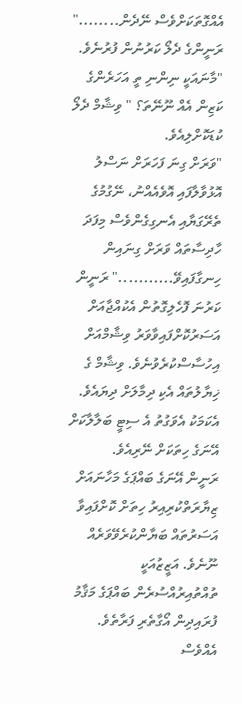އެއްގޮތަކަށްވެސް ނޭދެން........" ރަނީންގެ ދެލޯ ކަރުނުން ފުރުނެވެ.
"މާނައަކީ ނިންނި ތީ އަހަރެންގެ ކަޒިން އެއް ނޫނޭތަ؟ " ވިޝާމް ދެލޯ ކުޑަކޮށްލިއެވެ.
"ވަރަށް ގިނަ ފަހަރަށް ނަސްލު އޮޅުވާލާފައި އޮވެއެއްނު، ނޭގުމުގެ ތެރޭގަޔާއި އެނގިގެންވެސް މިފަދަ ހާދިސާތައް ވަރަށް ގިނައިން ހިނގާފައިވޭ..........." ރަނީން ކަރުނަ ފޮހެލިގޮތުން އެކުއްޖާއަށް އަސަރުކޮށްފައިވާވަރު ވިޝާމްއަށް އިހުސާސްކުރެވުނެވެ. ވިޝާމް ގެ ޚިޔާލުތައް އެކި ދިމާލަށް ދިޔައެވެ. އެކަމަކު އެވަގުތު އެ ސިޓީ ބަލާލާކަށް އޭނަގެ ހިތަކަށް ނޭރިއެވެ.
ރަނީން އޭނަގެ ބައްޕަގެ މަހާނައަށް ޒިޔާރަތްކުރިއިރު ހިތަށް ކޮށްފައިވާ އަސަރުތައް ބަޔާންކުރެވޭވަރެއް ނޫނެވެ. އަޒީޒުއަކީ ތުއްތުއިރުއްސުރެން ބައްޕަގެ މަޤާމު ފުރައިދިން އޯގާތެރި ފަރާތެވެ. އެއްވެސް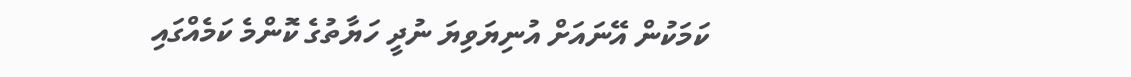ކަމަކުން އޭނައަށް އުނިޔަވިޔަ ނުދީ ހަޔާތުގެ ކޮންމެ ކަމެއްގައި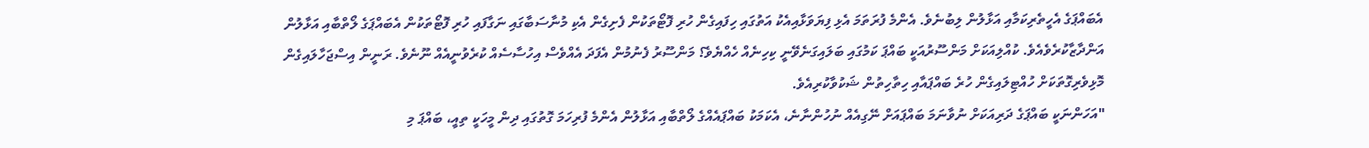އެބައްޕަގެ އެހީތެރިކަމާއި އަޅާލުން ލިބުނެވެ. އެންމެ ފުރަތަމަ އެޅި ފިޔަވަޅާއިއެކު އަތުގައި ހިފައިގެން ހުރި ފޮޓޯތަކުން ފެށިގެން އެކި މުނާސަބާގައި ނަގާފައި ހުރި ފޮޓޯތަކުން އެބައްޕަގެ ލޯތްބާއި އަޅާލުން އަންދާޒާކުރެވެއެވެ. ކުއްލިއަކަށް މަންސޫރުއަކީ ބައްޕަ ކަމުގައި ބަލައިގަނެވޭނީ ކިހިނެއް ހެއްޔެވެ؟ މަންސޫރު ފެނުމުން އެފަދަ އެއްވެސް އިހުސާސެއް ކުރެވުނީއެއް ނޫނެވެ. ރަނީން އިސްޖަހާލައިގެން މޮޅިވެރިގޮތަކަށް ހުއްޓިލައިގެން ހުރެ ބައްޕައާއި ހިތާހިތުން ޝަކުވާކުރިއެވެ.
"އަހަންނަކީ ބައްޕަގެ ދަރިއަކަށް ނުވާނަމަ ބައްޕައަށް ނޭގިއެއް ނުހުންނާނެ، އެކަމަކު ބައްޕައެއްގެ ލޯތްބާއި އަޅާލުން އެންމެ ފުރިހަމަ ގޮތުގައި ދިން މީހަކީ ތިއީ، ބައްޕަ މި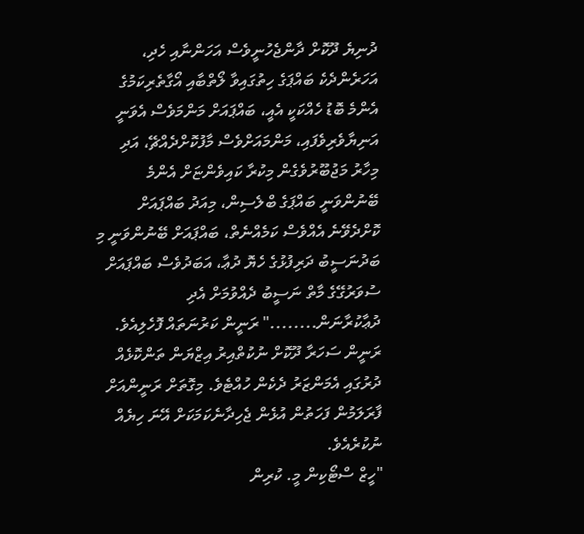ދުނިޔެ ދޫކޮށް ދާންޖެހުނީވެސް އަހަންނާއި ހެދި، އަހަރެންދެކެ ބައްޕަގެ ހިތުގައިވާ ލޯތްބާއި އޯގާތެރިކަމުގެ އެންމެ ބޮޑު ހެއްކަކީ އެއީ، ބައްޕައަށް މަންމަވެސް އެވަނީ އަނިޔާވެރިވެފައި، މަންމައަށްވެސް މާފުކޮށްދެއްޗޭ، އަދި މިހާރު މަޖުބޫރުވެގެން މިކުރާ ކައިވެންޏަށް އެންމެ ބޭނުންވަނީ ބައްޕަގެ ބްލެސިން، މިއަދު ބައްޕައަށް ކޮށްދެވޭނެ އެއްވެސް ކަމެއްނެތް، ބައްޕައަށް ބޭނުންވަނީ މި ބަދުނަސީބު ދަރިފުޅުގެ ހެޔޮ ދުޢާ، އަބަދުވެސް ބައްޕައަށް ސުވަރުގޭގެ މާތް ނަސީބު ދެއްވުމަށް އެދި ދުޢާކުރާނަން........" ރަނީން ކަރުނަތައް ފޮހެލިއެވެ.
ރަނީން ސަހަރާ ދޫކޮށް ނުކުތްއިރު އިޒްޔަން ތަންކޮޅެއް ދުރުގައި އެމަންޒަރު ދެކެން ހުއްޓެވެ. މިގޮތަށް ރަނީންއަށް ފާރަލަމުން ފަހަތުން އުޅެން ޖެހިދާނެކަމަކަށް އޭނަ ހިޔެއް ނުކުރެއެވެ.
"ހީޒް ސްޓޯކިން މީ. ކުރިން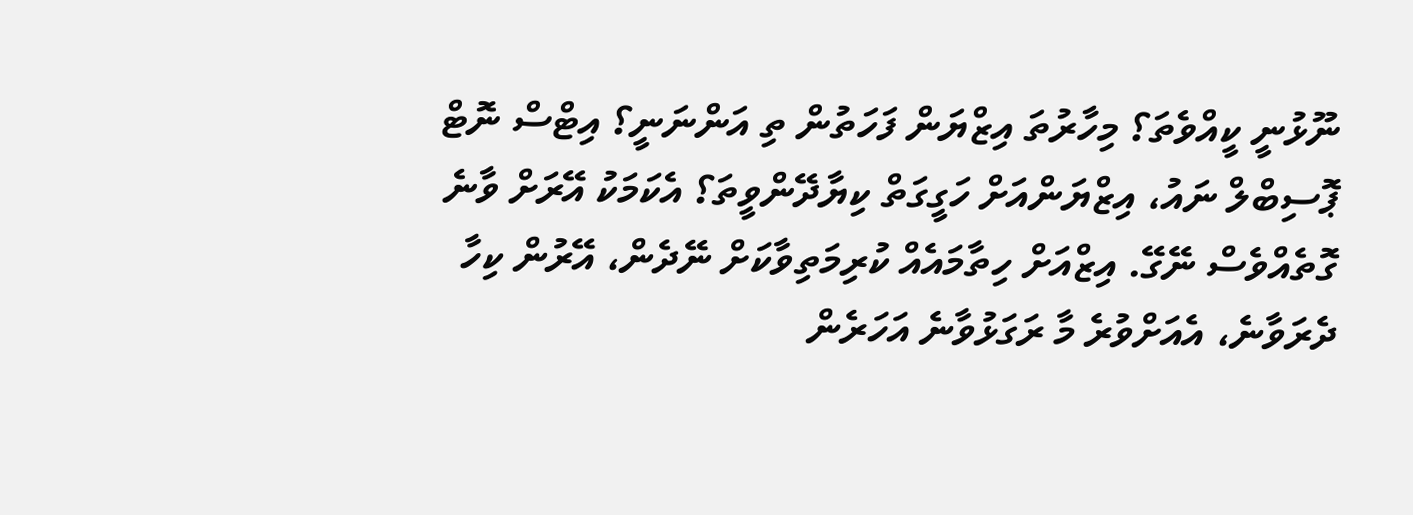ނޫޅުނީ ކީއްވެތަ؟ މިހާރުތަ އިޒްޔަން ފަހަތުން ތި އަންނަނީ؟ އިޓްސް ނޮޓް ޕޮސިބްލް ނައު، އިޒްޔަންއަށް ހަގީގަތް ކިޔާދޭންވީތަ؟ އެކަމަކު އޭރަށް ވާނެ ގޮތެއްވެސް ނޭގޭ. އިޒްއަށް ހިތާމައެއް ކުރިމަތިވާކަށް ނޭދެން، އޭރުން ކިހާ ދެރަވާނެ، އެއަށްވުރެ މާ ރަގަޅުވާނެ އަހަރެން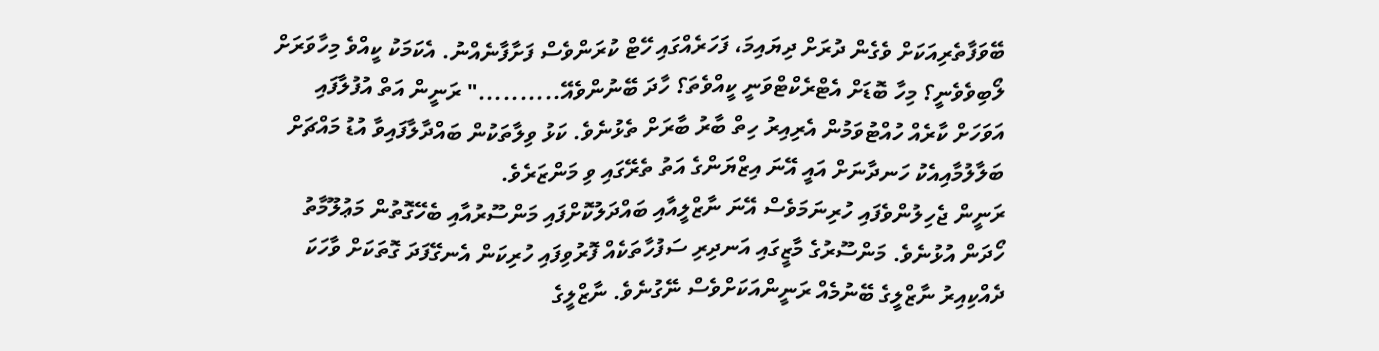ބޭވަފާތެރިއަކަށް ވެގެން ދުރަށް ދިޔައިމަ، ފަހަރެއްގައި ހޭޓް ކުރަންވެސް ފަށާފާނެއްނު. އެކަމަކު ކީއްވެ މިހާވަރަށް ލޯބިވެވެނީ؟ މިހާ ބޮޑަށް އެޓްރެކްޓްވަނީ ކީއްވެތަ؟ ހާދަ ބޭނުންވެއޭ.........." ރަނީން އަތް އުފުލާފައި އަވަހަށް ކާރެއް ހުއްޓުވަމުން އެރިއިރު ހިތް ބާރު ބާރަށް ތެޅުނެވެ. ކަޅު ވިލާތަކުން ބައްދާލާފައިވާ އުޑު މައްޗަށް ބަލާލުމާއިއެކު ހަނދާނަށް އައީ އޭނަ އިޒްޔަންގެ އަތު ތެރޭގައި ވި މަންޒަރެވެ.
ރަނީން ޖެހިލުންވެފައި ހުރިނަމަވެސް އޭނަ ނާޒްލީއާއި ބައްދަލުކޮށްފައި މަންސޫރުއާއި ބެހޭގޮތުން މަޢުލޫމާތު ހޯދަން އުޅުނެވެ. މަންސޫރުގެ މާޒީގައި އަނދިރި ސަފުހާތަކެއް ފޮރުވިފައި ހުރިކަން އެނގޭފަދަ ގޮތަކަށް ވާހަކަ ދެއްކިއިރު ނާޒްލީގެ ބޭނުމެއް ރަނީންއަކަށްވެސް ނޭގުނެވެ. ނާޒްލީގެ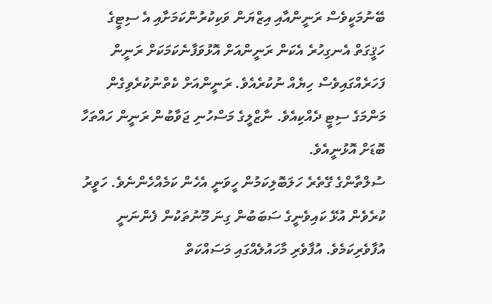ބޭނުމަކީވެސް ރަނީންއާއި އިޒްޔަން ވަކިކުރުންކަމަށާއި އެ ސިޓީގެ ހަޤީގަތް އެނގިހުރެ އެކަން ރަނީންއަށް އޮޅުވަފާނެކަމަކަށް ރަނީން ފަހަރެއްގައިވެސް ހިޔެއް ނުކުރެއެވެ. ރަނީންއަށް ކެތްނުކުރެވިގެން މަންމަގެ ސިޓީ ދެއްކިއެވެ. ނާޒްލީގެ މަސްހުނި ޖަވާބުން ރަނީން ހައްތަހާ ބޮޑަށް އޮޅުނީއެވެ.
ސުލްތާންގެ ގޭތެރެ ހަލަބޮލިކަމުން ހީވަނީ އެހެން ކަމެއްހެންނެވެ. ހަވީރު ކުރެވެން އުޅޭ ކައިވެނީގެ ސަބަބުން ގިނަ މޫނުތަކުން ފެންނަނީ އުފާވެރިކަމެވެ. އުފާވެރި މާހައުލެއްގައި މަސައްކަތް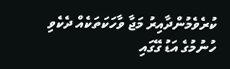ކުރެވެމުންދާއިރު މަޖާ ވާހަކަތަކެއް ދެކެވި ހުނުމުގެ އަޑު ގޭގައި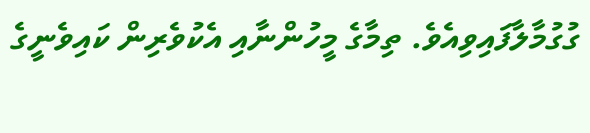ގުގުމާލާފައިވިއެވެ. ތިމާގެ މީހުންނާއި އެކުވެރިން ކައިވެނީގެ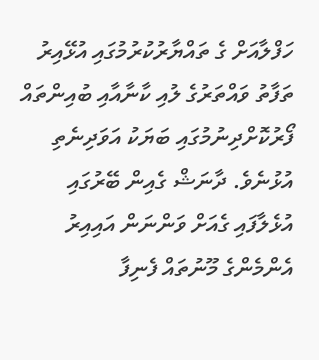ހަފްލާއަށް ގެ ތައްޔާރުކުރުމުގައި އުޅޭއިރު ތަފާތު ވައްތަރުގެ ލުއި ކާނާއާއި ބުއިންތައް ފޯރުކޮށްދިނުމުގައި ބަޔަކު އަވަދިނެތި އުޅުނެވެ. ދާނަޝް ގެއިން ބޭރުގައި އުޅެލާފައި ގެއަށް ވަންނަން އައިއިރު އެންމެންގެ މޫނުތައް ފެނިފާ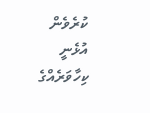ކުރެވެން އުޅެނީ ކިހާވަރެއްގެ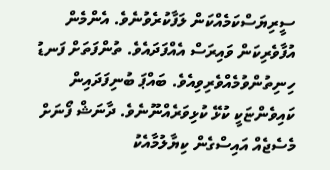ސީރިޔަސްކަމެއްކަން ލަފާކުރެވުނެވެ. އެންމެން އުފާވެރިކަން ވައިރަސް އެއްފަދައެވެ. ތުންފަތަށް ފަނޑު ހިނިތުންވުމެއްވެރިވިއެވެ. ބައްޕަ ބުނިފަދައިން ކައިވެންޏަކީ ކުޅޭ ކުޅިވަރެއްނޫނެވެ. ދާނަޝް ފޯނަށް މެސެޖެއް އައިސްގެން ކިޔާލުމާއެކު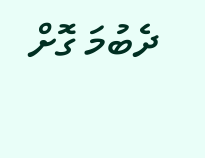ދެބުމަ ގޮށް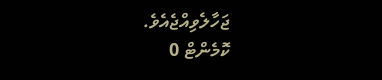ޖަހާލެވިއްޖެއެވެ.
ކޮމެންޓް 0